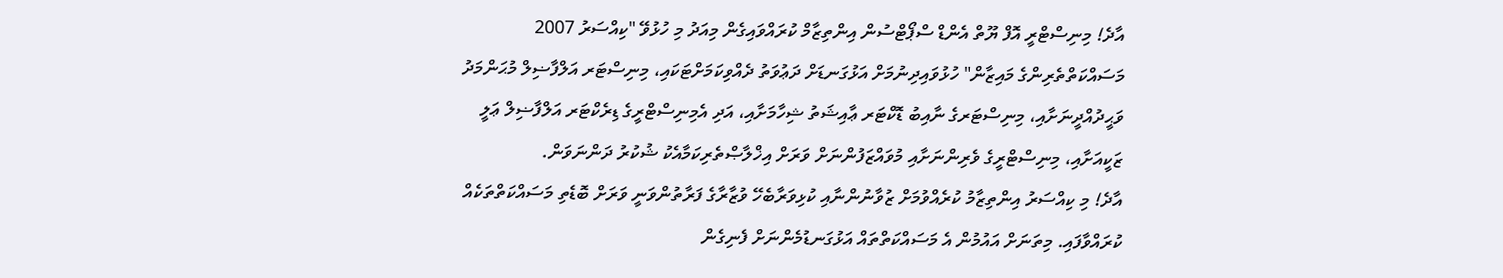އާދެ! މިނިސްޓްރީ އޮފް ޔޫތް އެންޑް ސްޕޯޓްސުން އިންތިޒާމް ކުރައްވައިގެން މިއަދު މި ހުޅުވޭ "ކިއްސަރު 2007 މަސައްކަތްތެރިންގެ މައިޒާން" ހުޅުވައިދިނުމަށް އަޅުގަނޑަށް ދަޢުވަތު ދެއްވިކަމަށްޓަކައި، މިނިސްޓަރ އަލްފާޟިލް މުޙަންމަދު ވަޙީދުއްދީނަށާއި، މިނިސްޓަރގެ ނާއިބު ޑޮކްޓަރ ޢާއިޝަތު ޝިހާމަށާއި، އަދި އެމިނިސްޓްރީގެ ޑިރެކްޓަރ އަލްފާޟިލް ޢަލީ ޒަކީއަށާއި، މިނިސްޓްރީގެ ވެރިންނަށާއި މުވައްޒަފުންނަށް ވަރަށް އިޚްލާޞްތެރިކަމާއެކު ޝުކުރު ދަންނަވަން.
އާދެ! މި ކިއްސަރު އިންތިޒާމު ކުރެއްވުމަށް ޒުވާނުންނާއި ކުޅިވަރާބެހޭ ވުޒާރާގެ ފަރާތުންވަނީ ވަރަށް ބޮޑެތި މަސައްކަތްތަކެއް ކުރައްވާފައި. މިތަނަށް އައުމުން އެ މަސައްކަތްތައް އަޅުގަނޑުމެންނަށް ފެނިގެން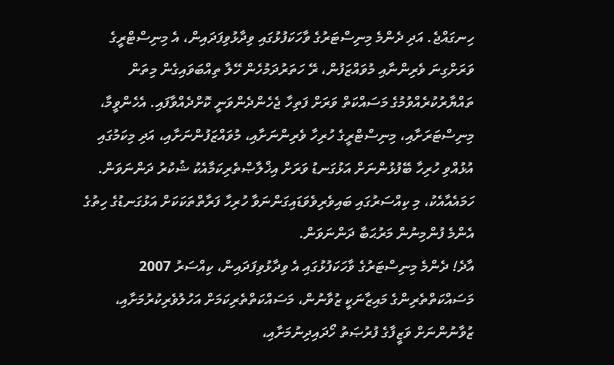ހިނގައްޖެ. އަދި ދެންމެ މިނިސްޓަރުގެ ވާހަކަފުޅުގައި ވިދާޅުވިފަދައިން، އެ މިނިސްޓްރީގެ ވަރަށްގިނަ ވެރިންނާއި މުވައްޒަފުން، ރޭ ހަތަރުދަމުހެން ހޭލާ ތިއްބަވައިގެން މިތަން ތައްޔާރުކުރެއްވުމުގެ މަސައްކަތް ވަރަށް ފަތިހާ ޖެހެންދެންވަނީ ކޮށްދެއްވާފައި. އެހެންވީމާ، މިނިސްޓަރަށާއި، މިނިސްޓްރީގެ ހުރިހާ ވެރިންނަށާއި، މުވައްޒަފުންނަށާއި، އަދި މިކަމުގައި އުޅުއްވި ހުރިހާ ބޭފުޅުންނަށް އަޅުގަނޑު ވަރަށް އިޚްލާޞްތެރިކަމާއެކު ޝުކުރު ދަންނަވަން. ހަމައެއާއެކު، މި ކިއްސަރުގައި ބައިވެރިވެވަޑައިގަންނަވާ ހުރިހާ ފަރާތްތަކަކަށް އަޅުގަނޑުގެ ހިތުގެ އެންމެ ފުންމިނުން މަރުޙަބާ ދަންނަވަން.
އާދެ! ދެންމެ މިނިސްޓަރުގެ ވާހަކަފުޅުގައި އެ ވިދާޅުވިފަދައިން، ކިއްސަރު 2007 މަސައްކަތްތެރިންގެ މައިޒާނަކީ ޒުވާނުން، މަސައްކަތްތެރިކަމަށް އަހުލުވެރިކުރުމަށާއި، ޒުވާނުންނަށް ވަޒީފާގެ ފުރުޞަތު ހޯދައިދިނުމަށާއި،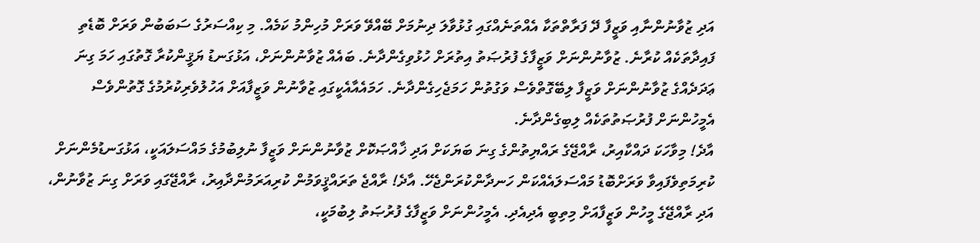އަދި ޒުވާނުންނާއި ވަޒީފާ ދޭ ފަރާތްތަކާ އެއްތަނެއްގައި ގުޅުވާލަ ދިނުމަށް ބޭއްވޭ ވަރަށް މުހިންމު ކަމެއް. މި ކިއްސަރުގެ ސަބަބުން ވަރަށް ބޮޑެތި ފައިދާތަކެއް ކުރާނެ. ޒުވާނުންނަށް ވަޒީފާގެ ފުރުޞަތު އިތުރަށް ހުޅުވިގެންދާނެ. ބައެއް ޒުވާނުންނަށް، އަޅުގަނޑު ޔަޤީންކުރާ ގޮތުގައި ހަމަ ގިނަ ޢަދަދެއްގެ ޒުވާނުންނަށް ވަޒީފާ ލިބޭގޮތްވެސް ވަގުތުން ހަމަޖެހިގެންދާނެ. ހަމައެއާއެކީގައި ޒުވާނުން ވަޒީފާއަށް އަހުލުވެރިކުރުމުގެ ގޮތުންވެސް އެމީހުންނަށް ފުރުޞަތުތަކެއް ލިބިގެންދާނެ.
އާދެ! މިވާހަކަ ދައްކާއިރު، ރާއްޖޭގެ ރައްޔިތުންގެ ގިނަ ބަޔަކަށް އަދި ޚާއްޞަކޮށް ޒުވާނުންނަށް ވަޒީފާ ނުލިބުމުގެ މައްސަލައަކީ، އަޅުގަނޑުމެންނަށް ކުރިމަތިވެފައިވާ ވަރަށްބޮޑު މައްސަލައެއްކަން ހަނދާންކުރަންޖެހޭ. އާދެ! ރާއްޖެ ތަރައްޤީވަމުން ކުރިއަރަމުންދާއިރު، ރާއްޖޭގައި ވަރަށް ގިނަ ޒުވާނުން، އަދި ރާއްޖޭގެ މީހުން ވަޒީފާއަށް މިތިބީ އެދިއެދި. އެމީހުންނަށް ވަޒީފާގެ ފުރުޞަތު ލިބުމަކީ،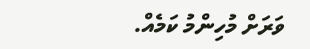ވަރަށް މުހިންމު ކަމެއް.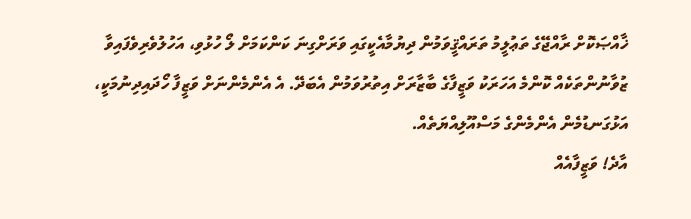ޚާއްޞަކޮށް ރާއްޖޭގެ ތަޢުލީމު ތަރައްޤީވަމުން ދިޔުމާއެކީގައި ވަރަށްގިނަ ކަންކަމަށް ލޯ ހުޅުވި، އަހުލުވެރިވެފައިވާ ޒުވާނުންތަކެއް ކޮންމެ އަހަރަކު ވަޒީފާގެ ބާޒާރަށް އިތުރުވަމުން އެބަދޭ. އެ އެންމެންނަށް ވަޒީފާ ހޯދައިދިނުމަކީ، އަޅުގަނޑުމެން އެންމެންގެ މަސްއޫލިއްޔަތެއް.
އާދެ! ވަޒީފާއެއް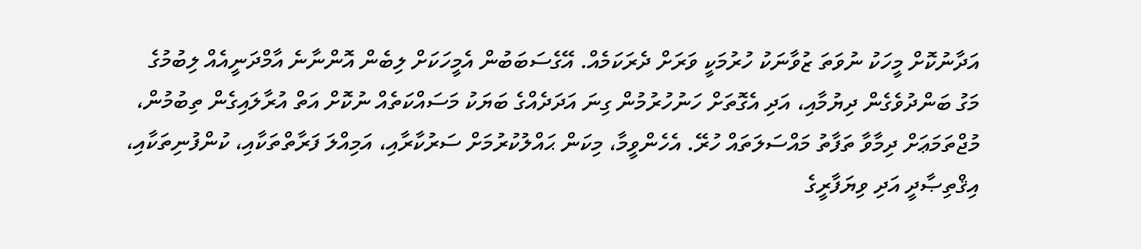އަދާނުކޮށް މީހަކު ނުވަތަ ޒުވާނަކު ހުރުމަކީ ވަރަށް ދެރަކަމެއް. އޭގެސަބަބުން އެމީހަކަށް ލިބެން އޮންނާނެ އާމްދަނީއެއް ލިބުމުގެ މަގު ބަންދުވެގެން ދިޔުމާއި، އަދި އެގޮތަށް ހަނުހުރުމުން ގިނަ އަދަދެއްގެ ބަޔަކު މަސައްކަތެއް ނުކޮށް އަތް އުރާލައިގެން ތިބުމުން، މުޖްތަމަޢަށް ދިމާވާ ތަފާތު މައްސަލަތައް ހުރޭ. އެހެންވީމާ، މިކަން ޙައްލުކުރުމަށް ސަރުކާރާއި، އަމިއްލަ ފަރާތްތަކާއި، ކުންފުނިތަކާއި، އިޤްތިޞާދީ އަދި ވިޔަފާރީގެ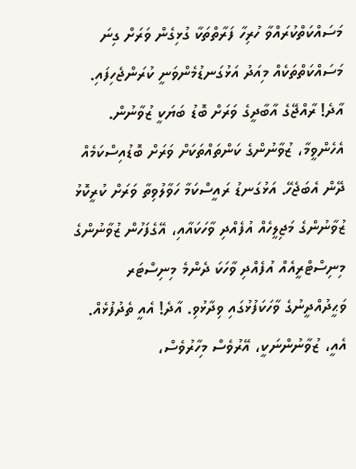މަސައްކަތްކުރައްވާ ހުރިހާ ފަރާތްތަކާ ގުޅިގެން ވަރަށް ގިނަ މަސައްކަތްތަކެއް މިއަދު އަޅުގަނޑުމެންވަނީ ކުރަންޖެހިފައި.
އާދެ! ރާއްޖޭގެ އާބާދީގެ ވަރަށް ބޮޑު ބަޔަކީ ޒުވާނުން. އެހެންވީމާ، ޒުވާނުންގެ ކަންތައްތަކަށް ވަރަށް ބޮޑުއިސްކަމެއް ދޭން އެބަޖެހޭ. އަޅުގަނޑު ރައީސްކަމާ ހަވާލުވިތާ ވަރަށް ކުރީކޮޅު ޒުވާނުންގެ މަޖިލީހެއް އުފެއްދި ވާހަކައާއި، އޭގެފަހުން ޒުވާނުންގެ މިނިސްޓްރީއެއް އުފެއްދި ވާހަކަ ދެންމެ މިނިސްޓަރ ވަޙީދުއްދީނުގެ ވާހަކަފުޅުގައި ވިދާޅުވި. އާދެ! އެއީ ތެދުފުޅެއް. އެއީ، ޒުވާނުންނަކީ، އޭރުވެސް މިހާރުވެސް،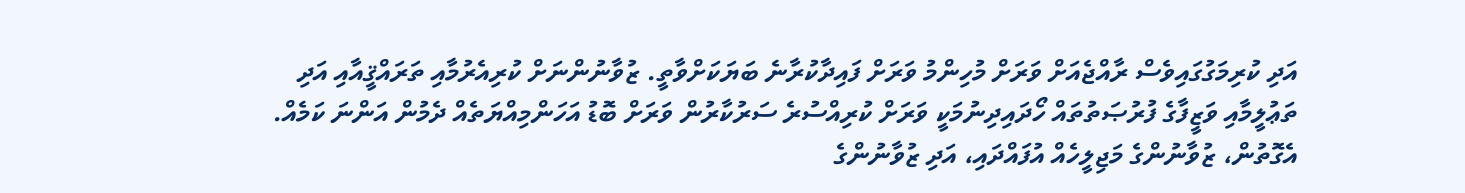އަދި ކުރިމަގުގައިވެސް ރާއްޖެއަށް ވަރަށް މުހިންމު ވަރަށް ފައިދާކުރާނެ ބަޔަކަށްވާތީ. ޒުވާނުންނަށް ކުރިއެރުމާއި ތަރައްޤީއާއި އަދި ތަޢުލީމާއި ވަޒީފާގެ ފުރުޞަތުތައް ހޯދައިދިނުމަކީ ވަރަށް ކުރިއްސުރެ ސަރުކާރުން ވަރަށް ބޮޑު އަހަންމިއްޔަތެއް ދެމުން އަންނަ ކަމެއް. އެގޮތުން، ޒުވާނުންގެ މަޖިލީހެއް އުފައްދައި، އަދި ޒުވާނުންގެ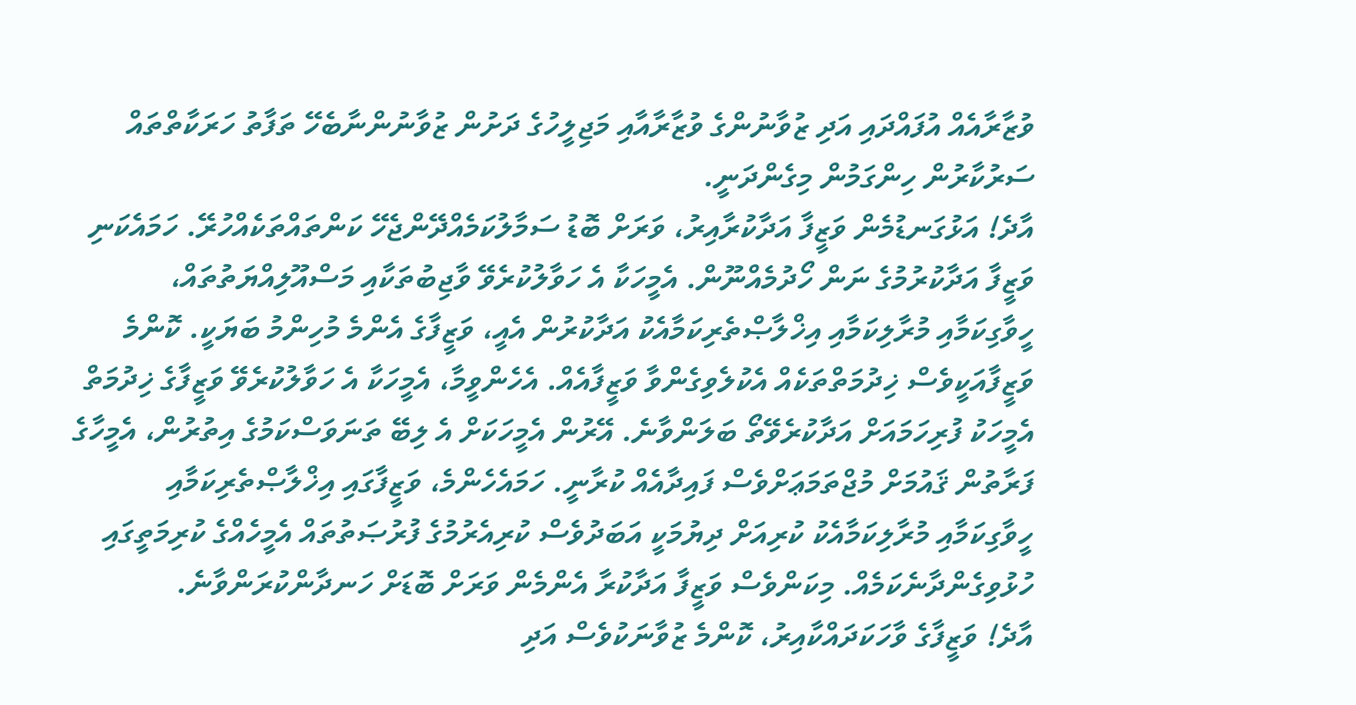ވުޒާރާއެއް އުފައްދައި އަދި ޒުވާނުންގެ ވުޒާރާއާއި މަޖިލީހުގެ ދަށުން ޒުވާނުންނާބެހޭ ތަފާތު ހަރަކާތްތައް ސަރުކާރުން ހިންގަމުން މިގެންދަނީ.
އާދެ! އަޅުގަނޑުމެން ވަޒީފާ އަދާކުރާއިރު، ވަރަށް ބޮޑު ސަމާލުކަމެއްދޭންޖެހޭ ކަންތައްތަކެއްހުރޭ. ހަމައެކަނި ވަޒީފާ އަދާކުރުމުގެ ނަން ހޯދުމެއްނޫން. އެމީހަކާ އެ ހަވާލުކުރެވޭ ވާޖިބުތަކާއި މަސްއޫލިއްޔަތުތައް، ހީވާގިކަމާއި މުރާލިކަމާއި އިޚްލާޞްތެރިކަމާއެކު އަދާކުރުން އެއީ، ވަޒީފާގެ އެންމެ މުހިންމު ބަޔަކީ. ކޮންމެ ވަޒީފާއަކީވެސް ޚިދުމަތްތަކެއް އެކުލެވިގެންވާ ވަޒީފާއެއް. އެހެންވީމާ، އެމީހަކާ އެ ހަވާލުކުރެވޭ ވަޒީފާގެ ޚިދުމަތް އެމީހަކު ފުރިހަމައަށް އަދާކުރެވޭތޯ ބަލަންވާނެ. އޭރުން އެމީހަކަށް އެ ލިބޭ ތަނަވަސްކަމުގެ އިތުރުން، އެމީހާގެ ފަރާތުން ޤައުމަށް މުޖްތަމަޢަށްވެސް ފައިދާއެއް ކުރާނީ. ހަމައެހެންމެ، ވަޒީފާގައި އިޚްލާޞްތެރިކަމާއި ހީވާގިކަމާއި މުރާލިކަމާއެކު ކުރިއަށް ދިޔުމަކީ އަބަދުވެސް ކުރިއެރުމުގެ ފުރުޞަތުތައް އެމީހެއްގެ ކުރިމަތީގައި ހުޅުވިގެންދާނެކަމެއް. މިކަންވެސް ވަޒީފާ އަދާކުރާ އެންމެން ވަރަށް ބޮޑަށް ހަނދާންކުރަންވާނެ.
އާދެ! ވަޒީފާގެ ވާހަކަދައްކާއިރު، ކޮންމެ ޒުވާނަކުވެސް އަދި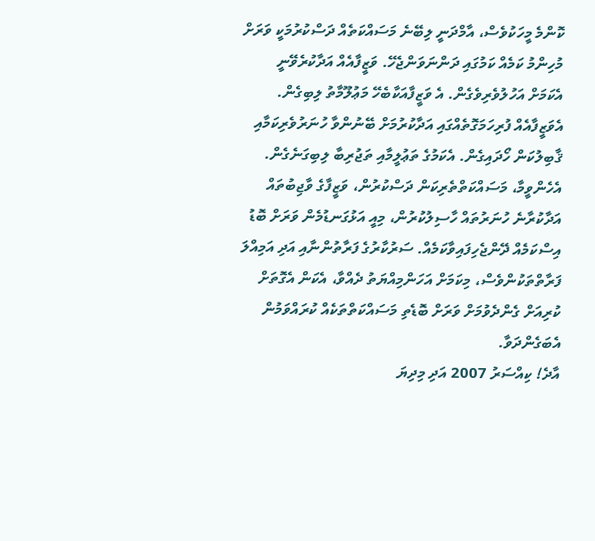ކޮންމެ މީހަކުވެސް، އާމްދަނީ ލިބޭނެ މަސައްކަތެއް ދަސްކުރުމަކީ ވަރަށް މުހިންމު ކަމެއް ކަމުގައި ދަންނަވަންޖެހޭ. ވަޒީފާއެއް އަދާކުރެވޭނީ އެކަމަށް އަހުލުވެރިވެގެން. އެ ވަޒީފާއަކާބެހޭ މަޢުލޫމާތު ލިބިގެން. އެވަޒީފާއެއް ފުރިހަމަގޮތެއްގައި އަދާކުރުމަށް ބޭނުންވާ ހުނަރުވެރިކަމާއި ޤާބިލުކަން ހޯދައިގެން. އެކަމުގެ ތަޢުލީމާއި ތަޖުރިބާ ލިބިގަނެގެން. އެހެންވީމާ، މަސައްކަތްތެރިކަން ދަސްކުރުން، ވަޒީފާގެ ވާޖިބުތައް އަދާކުރާނެ ހުނަރުތައް ހާސިލުކުރުން، މިއީ އަޅުގަނޑުމެން ވަރަށް ބޮޑު އިސްކަމެއް ދޭންޖެހިފައިވާކަމެއް. ސަރުކާރުގެ ފަރާތުންނާއި އަދި އަމިއްލަ ފަރާތްތަކުންވެސް، މިކަމަށް އަހަންމިއްޔަތު ދެއްވާ، އެކަން އެގޮތަށް ކުރިއަށް ގެންދެވުމަށް ވަރަށް ބޮޑެތި މަސައްކަތްތަކެއް ކުރައްވަމުން އެބަގެންދަވާ.
އާދެ! ކިއްސަރު 2007 އަދި މިދިޔަ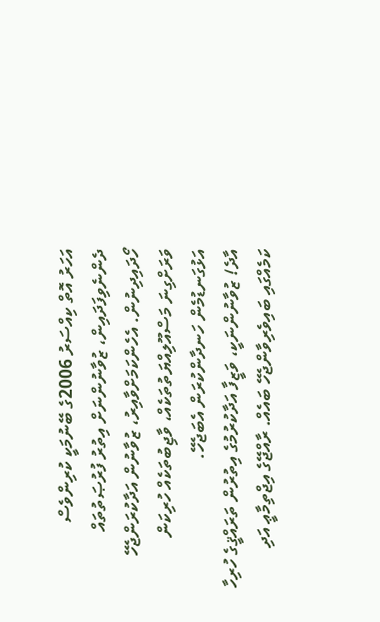އަހަރު އޮތް ކިއްސަރު 2006ގެ ބޭނުމަކީ ކުރިންވެސް ދެންނެވިފަދައިން، ޒުވާނުންނަށް އިތުރު ފުރުޞަތުތައް ހޯދައިދިނުން. އެހެންކަމަށްވާއިރު، ޒުވާނުން އަދާކުރަންޖެހޭ ވަރަށްގިނަ މަސްއޫލިއްޔަތުތަކެއް، ވާޖިބުތަކެއް ހުރިކަން އަޅުގަނޑުމެން ހަނދާންކުރަން އެބަޖެހޭ.
އާދެ! ޒުވާނުންނަކީ، ވަޒީފާ އަދާކުރުމުގެ އިތުރުން ތަރައްޤީގެ ހުރިހާ ކަމެއްގައި ބައިވެރިވާންޖެހޭ ބައެއް. ރާއްޖޭގެ އިޖްތިމާޢީ އަދި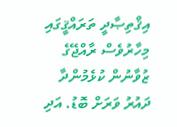އިޤްތިޞާދީ ތަރައްޤީގައި މިހާރުވެސް ރާއްޖޭގެ ޒުވާނުން ކުޅެމުންދާ ދައުރު ވަރަށް ބޮޑު. އަދި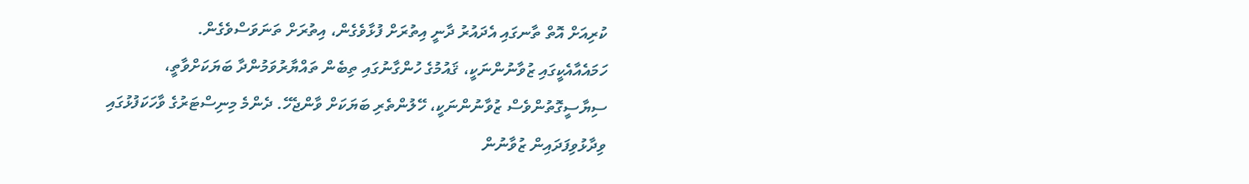ކުރިއަށް އޮތް ތާނގައި އެދައުރު ދާނީ އިތުރަށް ފުޅާވެގެން، އިތުރަށް ތަނަވަސްވެގެން.
ހަމައެއާއެކީގައި ޒުވާނުންނަކީ، ޤައުމުގެ ހުންގާނުގައި ތިބެން ތައްޔާރުވަމުންދާ ބަޔަކަށްވާތީ، ސިޔާސީގޮތުންވެސް ޒުވާނުންނަކީ، ހޭލުންތެރި ބަޔަކަށް ވާންޖެހޭ. ދެންމެ މިނިސްޓަރުގެ ވާހަކަފުޅުގައި ވިދާޅުވިފަދައިން ޒުވާނުން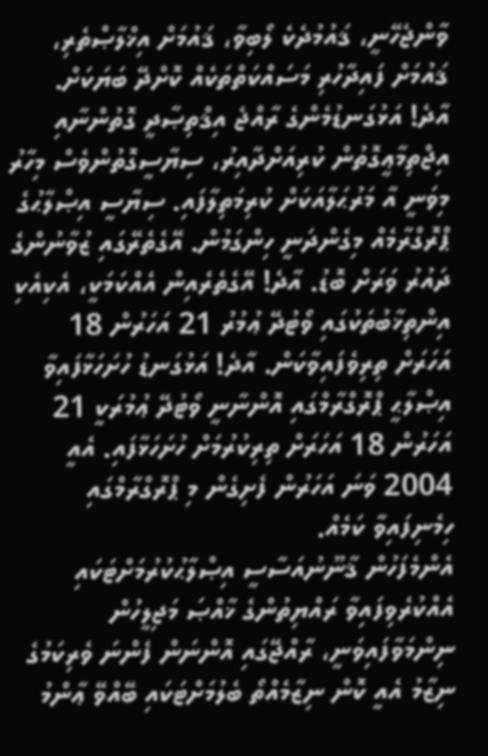ވާންޖެހޭނީ، ޤައުމުދެކެ ލޯބިވާ، ޤައުމަށް އިޚްލާޞްތެރި، ޤައުމަށް ފައިދާހުރި މަސައްކަތްތަކެއް ކޮށްދޭ ބަޔަކަށް.
އާދެ! އަޅުގަނޑުމެންގެ ރާއްޖެ އިޤްތިޞާދީ ގޮތުންނާއި އިޖްތިމާޢީގޮތުން ކުރިއަށްދާއިރު، ސިޔާސީގޮތުންވެސް މިހާރު މިވަނީ އާ މަރުޙަލާއަކަށް ކުރިމަތިލާފައި. ސިޔާސީ އިޞްލާޙުގެ ޕްރޮގްރާމެއް މިގެންދަނީ ހިންގަމުން. އޭގެތެރޭގައި ޒުވާނުންގެ ދައުރު ވަރަށް ބޮޑު. އާދެ! އޭގެތެރެއިން އެއްކަމަކީ، އެކިއެކި އިންތިޚާބުތަކުގައި ވޯޓުދޭ ޢުމުރު 21 އަހަރުން 18 އަހަރަށް ތިރިވެފައިވާކަން. އާދެ! އަޅުގަނޑު ހުށަހަޅާފައިވާ އިޞްލާޙީ ޕްރޮގްރާމްގައި އޮންނާނީ ވޯޓުދޭ ޢުމުރަކީ 21 އަހަރުން 18 އަހަރަށް ތިރިކުރުމަށް ހުށަހަޅާފައި. އެއީ 2004 ވަނަ އަހަރުން ފެށިގެން މި ޕްރޮގްރާމްގައި ހިމެނިފައިވާ ކަމެއް.
އެންމެފަހުން ޤާނޫނުއަސާސީ އިޞްލާޙުކުރުމަށްޓަކައި އެއްކުރެވިފައިވާ ރައްޔިތުންގެ ޚާއްޞަ މަޖިލީހުން ނިންމަވާފައިވަނީ، ރާއްޖޭގައި އޮންނަން ފެންނަ ވެރިކަމުގެ ނިޒާމު އެއީ ކޮން ނިޒާމެއްތޯ ބެލުމަށްޓަކައި ބޭއްވޭ ޢާންމު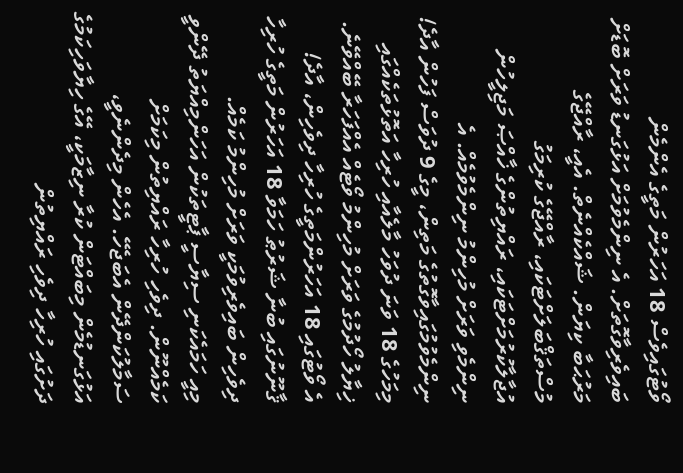ވޯޓުގައިވެސް 18 އަހަރުން މަތީގެ އެންމެން ބައިވެރިވާގޮތަށް. އެ ނިންމެވުމަށް އަޅުގަނޑު ވަރަށް ބޮޑަށް މަރުޙަބާ ކިޔަން. ޝައްކެއްނެތް. އެއީ، ރާއްޖޭގެ މުސްތަޤްބަލަށްޓަކައި، ރާއްޖޭގެ ކުރިމަގު އުޖާލާކުރުމަށްޓަކައި، ރައްޔިތުންގެ ޚާއްޞަ މަޖިލީހުން ނިންމެވި ވަރަށް މުހިންމު ނިންމެވުމެއް. އެ ނިންމެވުމުގައިވާގޮތުގެ މަތިން، މީގެ 9 ދުވަސް ފަހުން އާދެ! މިމަހުގެ 18 ވަނަ ދުވަހު މާލެއާއި ހުރިހާ އަތޮޅުތަކެއްގައި ޚިޔާލު ހޯދުމުގެ ވަރަށް މުހިންމު ވޯޓެއް އެއްފަހަރާ ބޭއްވޭނެ. އެ ވޯޓުގައި 18 އަހަރުންމަތީގެ ހުރިހާ ދިވެހިން، އާދެ! ޤާނޫނުގައި ބުނާ ޝަރުޠު ހަމަވާ 18 އަހަރުން މަތީގެ ހުރިހާ ދިވެހިން ބައިވެރިވުމަކީ ވަރަށް މުހިންމު ކަމެއް.
މިއީ ހަމައެކަނި ސިޔާސީ ޕާޓީތަކުން އަހަންމިއްޔަތު ދޭންވީ ކަމެއްނޫން. ދިވެހި ހުރިހާ ރައްޔިތުން މިކަމަށް ސަމާލުކަންދޭން އެބަޖެހޭ. އެހެން މިދެންނެވީ، އަޅުގަނޑުމެން މިބައްޓަން ކުރާ ނިޒާމަކީ، އޭގެ ހިޔާވަހިކަމުގެ ދަށުގައި ހުރިހާ ދިވެހި ރައްޔިތުން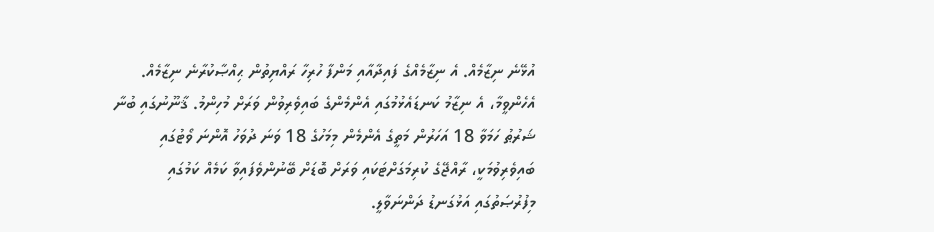އުޅޭނެ ނިޒާމެއް. އެ ނިޒާމެއްގެ ފައިދާއާއި މަންފާ ހުރިހާ ރައްޔިތުން ޙިއްޞާކުރާނެ ނިޒާމެއް. އެހެންވީމާ، އެ ނިޒާމު ކަނޑައެޅުމުގައި އެންމެންގެ ބައިވެރިވުން ވަރަށް މުހިންމު. ޤާނޫނުގައި ބުނާ ޝަރުޠު ހަމަވާ 18 އަހަރުން މަތީގެ އެންމެން މިމަހުގެ 18 ވަނަ ދުވަހު އޮންނަ ވޯޓުގައި ބައިވެރިވުމަކީ، ރާއްޖޭގެ ކުރިމަގަށްޓަކައި ވަރަށް ބޮޑަށް ބޭނުންވެފައިވާ ކަމެއް ކަމުގައި މިފުރުޞަތުގައި އަޅުގަނޑު ދަންނަވާލީ.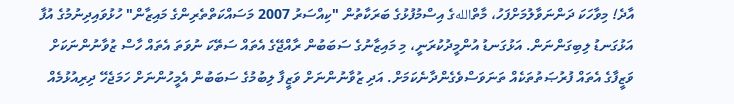އާދެ! މިވާހަކަ ދަންނަވާލުމަށްފަހު، މާތްاللهގެ އިސްމުފުޅުގެ ބަރަކާތުން "ކިއްސަރު 2007 މަސައްކަތްތެރިންގެ މައިޒާން" ހުޅުވައިދިނުމުގެ އުފާ އަޅުގަނޑު ލިބިގަންނަން. އަޅުގަނޑު އުންމީދުކުރަނީ، މި މައިޒާނުގެ ސަބަބުން ރާއްޖޭގެ އެތައް ސަތޭކަ ނުވަތަ އެތައް ހާސް ޒުވާނުންނަކަށް ވަޒީފާގެ އެތައް ފުރުޞަތުތަކެއް ތަނަވަސްވެގެންދާނެކަމަށް. އަދި ޒުވާނުންނަށް ވަޒީފާ ލިބުމުގެ ސަބަބުން އެމީހުންނަށް ހަމަޖެހޭ ދިރިއުޅުމެއް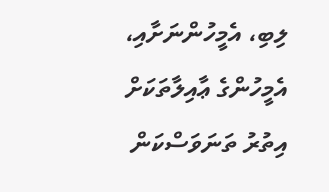ލިބި، އެމީހުންނަށާއި، އެމީހުންގެ ޢާއިލާތަކަށް އިތުރު ތަނަވަސްކަން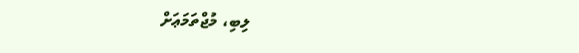ލިބި، މުޖްތަމަޢަށް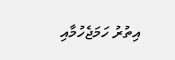އިތުރު ހަމަޖެހުމާއި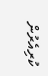ކުރިއެރުން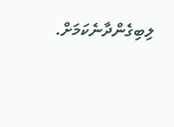ލިބިގެންދާނެކަމަށް.